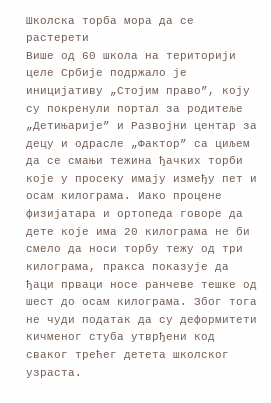Школска торба мора да се растерети
Више од 60 школа на територији целе Србије подржало је иницијативу „Стојим право”, коју су покренули портал за родитеље „Детињарије” и Развојни центар за децу и одрасле „Фактор” са циљем да се смањи тежина ђачких торби које у просеку имају између пет и осам килограма. Иако процене физијатара и ортопеда говоре да дете које има 20 килограма не би смело да носи торбу тежу од три килограма, пракса показује да ђаци прваци носе ранчеве тешке од шест до осам килограма. Због тога не чуди податак да су деформитети кичменог стуба утврђени код сваког трећег детета школског узраста.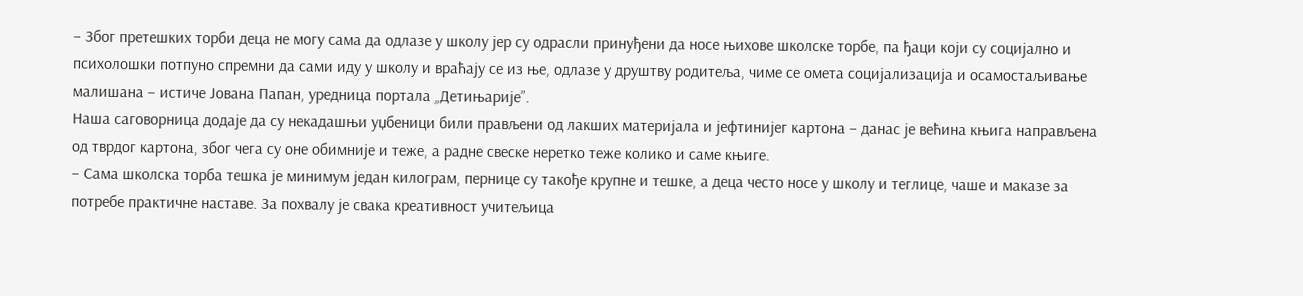– Због претешких торби деца не могу сама да одлазе у школу јер су одрасли принуђени да носе њихове школске торбе, па ђаци који су социјално и психолошки потпуно спремни да сами иду у школу и враћају се из ње, одлазе у друштву родитеља, чиме се омета социјализација и осамостаљивање малишана – истиче Јована Папан, уредница портала „Детињарије”.
Наша саговорница додаје да су некадашњи уџбеници били прављени од лакших материјала и јефтинијег картона – данас је већина књига направљена од тврдог картона, због чега су оне обимније и теже, а радне свеске неретко теже колико и саме књиге.
– Сама школска торба тешка је минимум један килограм, пернице су такође крупне и тешке, а деца често носе у школу и теглице, чаше и маказе за потребе практичне наставе. За похвалу је свака креативност учитељица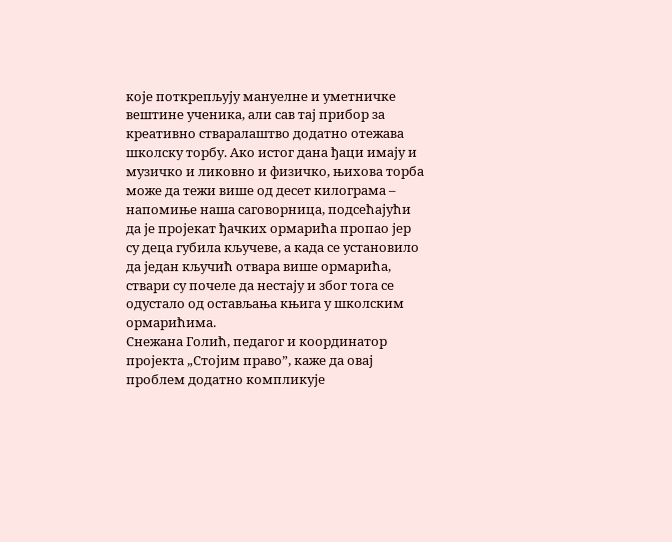које поткрепљују мануелне и уметничке вештине ученика, али сав тај прибор за креативно стваралаштво додатно отежава школску торбу. Ако истог дана ђаци имају и музичко и ликовно и физичко, њихова торба може да тежи више од десет килограма – напомиње наша саговорница, подсећајући да је пројекат ђачких ормарића пропао јер су деца губила кључеве, а када се установило да један кључић отвара више ормарића, ствари су почеле да нестају и због тога се одустало од остављања књига у школским ормарићима.
Снежана Голић, педагог и координатор пројекта „Стојим право”, каже да овај проблем додатно компликује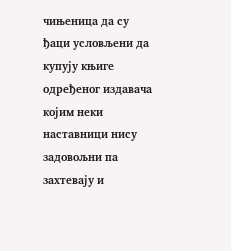чињеница да су ђаци условљени да купују књиге одређеног издавача којим неки наставници нису задовољни па захтевају и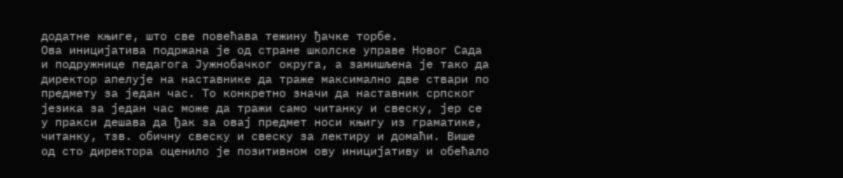додатне књиге, што све повећава тежину ђачке торбе.
Ова иницијатива подржана је од стране школске управе Новог Сада и подружнице педагога Јужнобачког округа, а замишљена је тако да директор апелује на наставнике да траже максимално две ствари по предмету за један час. То конкретно значи да наставник српског језика за један час може да тражи само читанку и свеску, јер се у пракси дешава да ђак за овај предмет носи књигу из граматике, читанку, тзв. обичну свеску и свеску за лектиру и домаћи. Више од сто директора оценило је позитивном ову иницијативу и обећало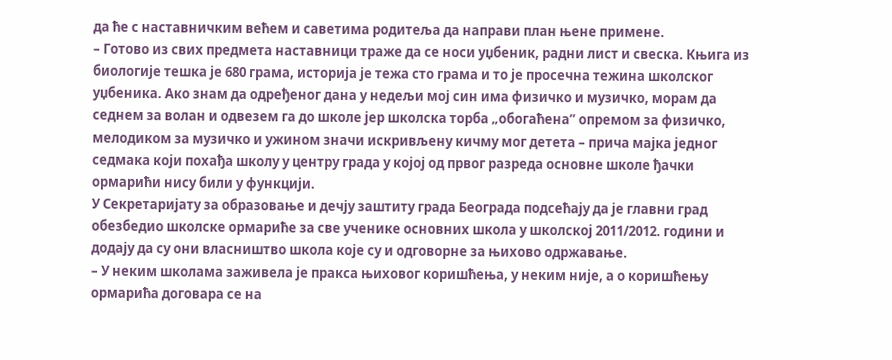да ће с наставничким већем и саветима родитеља да направи план њене примене.
– Готово из свих предмета наставници траже да се носи уџбеник, радни лист и свеска. Књига из биологије тешка је 680 грама, историја је тежа сто грама и то је просечна тежина школског уџбеника. Ако знам да одређеног дана у недељи мој син има физичко и музичко, морам да седнем за волан и одвезем га до школе јер школска торба „обогаћена” опремом за физичко, мелодиком за музичко и ужином значи искривљену кичму мог детета – прича мајка једног седмака који похађа школу у центру града у којој од првог разреда основне школе ђачки ормарићи нису били у функцији.
У Секретаријату за образовање и дечју заштиту града Београда подсећају да је главни град обезбедио школске ормариће за све ученике основних школа у школској 2011/2012. години и додају да су они власништво школа које су и одговорне за њихово одржавање.
– У неким школама заживела је пракса њиховог коришћења, у неким није, а о коришћењу ормарића договара се на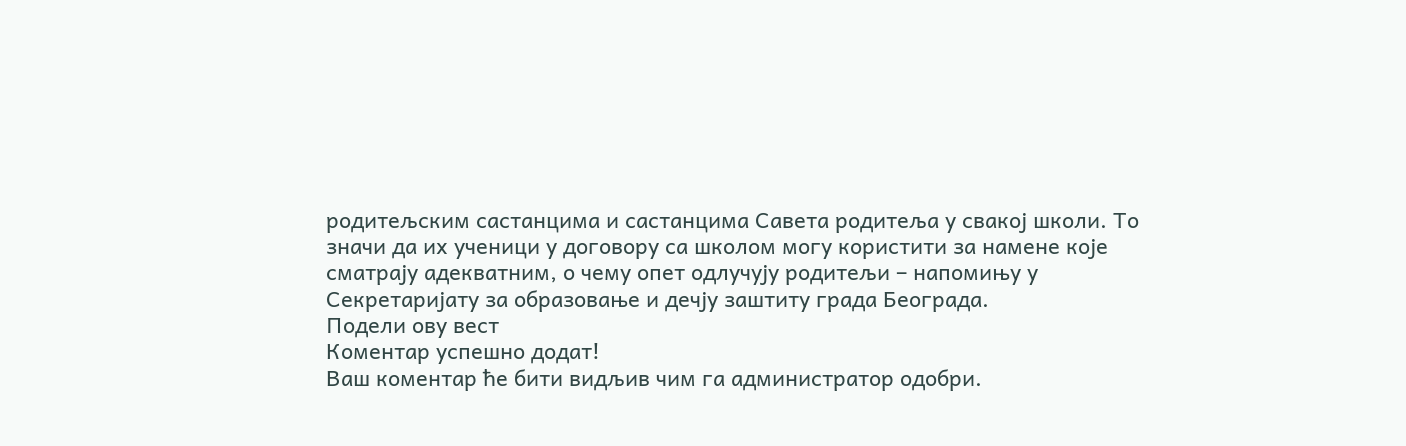родитељским састанцима и састанцима Савета родитеља у свакој школи. То значи да их ученици у договору са школом могу користити за намене које сматрају адекватним, о чему опет одлучују родитељи – напомињу у Секретаријату за образовање и дечју заштиту града Београда.
Подели ову вест
Комeнтар успeшно додат!
Ваш комeнтар ћe бити видљив чим га администратор одобри.